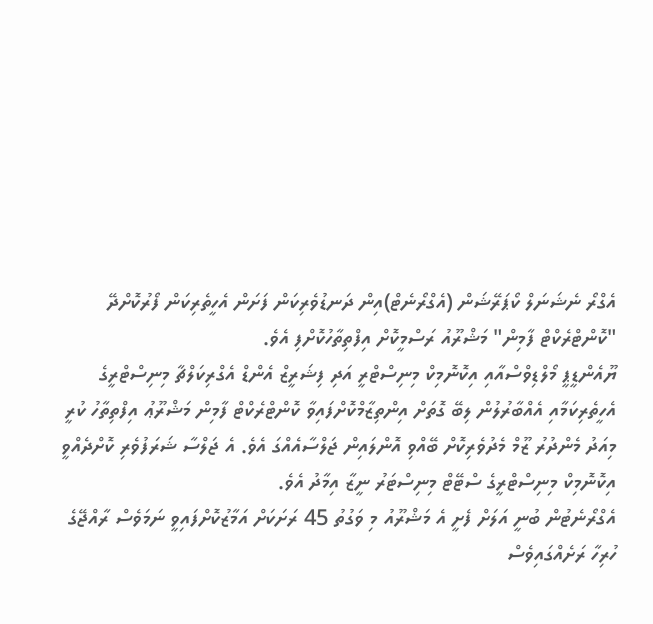އެގްރޯ ނެޝަނަލް ކޯޕަރޭޝަން (އެގްރޯނެޓް)އިން ދަނޑުވެރިކަން ފަށަން އެހީތެރިކަން ފޯރުކޮށްދޭ "ކޮންޓްރެކްޓް ފާމިން" މަޝްރޫއު ރަސްމީކޮށް އިފްތިތާހުކޮށްފި އެވެ.
ޔޫއެންޑީޕީ މޯލްޑިވްސްއާއި އިކޮނޮމިކް މިނިސްޓްރީ އަދި ފިޝަރީޒް އެންޑް އެގްރިކަލްޗާ މިނިސްޓްރީގެ އެހީތެރިކަމާއި އެއްބާރުލުން ލިބޭ ގޮތަށް އިންތިޒާމްކޮށްފައިވާ ކޮންޓްރެކްޓް ފާމިން މަޝްރޫޢު އިފްތިތާހު ކުރީ މިއަދު މެންދުރު ޒޫމް މެދުވެރިކޮށް ބޭއްވި އޮންލައިން ޖަލްސާއެއްގަ އެވެ. އެ ޖަލްސާ ޝަރަފުވެރި ކޮށްދެއްވީ އިކޮނޮމިކް މިނިސްޓްރީގެ ސްޓޭޓް މިނިސްޓަރު ނީޒާ އިމާދު އެވެ.
އެގްރޯނެޓުން ބުނީ އަލަށް ފެށީ އެ މަޝްރޫއު މި ވަގުތު 45 ރަށަކަށް އަމާޒުކޮށްފައިވީ ނަމަވެސް ރާއްޖޭގެ ހުރިހާ ރަށެއްގައިވެސް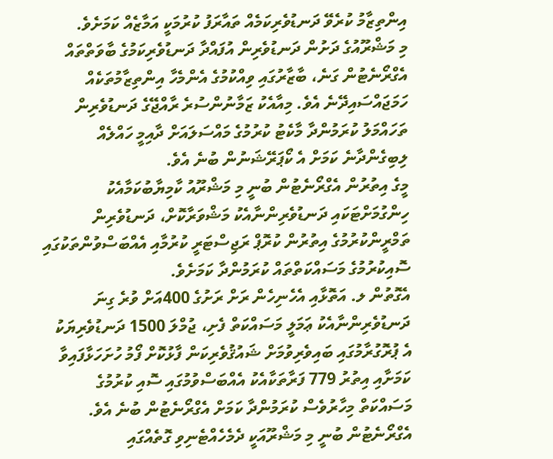އިންތިޒާމު ކުރެވޭ ދަނޑުވެރިކަމެއް ތައާރަފު ކުރުމަކީ އަމާޒެއް ކަމަށެވެ.
މި މަޝްރޫއުގެ ދަށުން ދަނޑުވެރިން އުފައްދާ ދަނޑުވެރިކަމުގެ ބާވަތްތައް އެގްރޯނެޓުން ގަނެ، ބާޒާރުގައި ވިއްކުމުގެ އެންމެހާ އިންތިޒާމުތަކެއް ހަމަޖައްސައިދޭނެ އެވެ. މިއާއެކު ޒަމާނުންސުރެ ރާއްޖޭގެ ދަނޑުވެރިން ތަހައްމަލު ކުރަމުންދާ މާކެޓު ކުރުމުގެ މައްސަލައަށް ދާއިމީ ހައްލެއް ލިބިގެންދާނެ ކަމަށް އެ ކޯޕަރޭޝަނުން ބުނެ އެވެ.
މީގެ އިތުރުން އެގްރޯނެޓުން ބުނީ މި މަޝްރޫއު ކާމިޔާބުކަމާއެކު ހިންގުމަށްޓަކައި ދަނޑުވެރިންނާއެކު މަޝްވަރާކޮށް، ދަނޑުވެރިން ތަމްރީންކުރުމުގެ އިތުރުން ކުރޮޕް ރަޖިސްޓަރީ ކުރުމާއި އެއްބަސްވުންތަކުގައި ސޮއިކުރުމުގެ މަސައްކަތްތައް ކުރަމުންދާ ކަމަށެވެ.
އެގޮތުން ލ. އަތޮޅާއި އެހެނިހެން ރަށް ރަށުގެ 400އަށް ވުރެ ގިނަ ދަނޑުވެރިންނާއެކު ޢަމަލީ މަސައްކަތް ފެށި، ޖުމްލަ 1500 ދަނޑުވެރިޔަކު އެ ޕުރޮގުރާމުގައި ބައިވެރިވުމަށް ޝައުޤުވެރިކަން ފާޅުކޮށް ފޯމު ހުށަހަޅާފައިވާ ކަމަށާއި އިތުރު 779 ފަރާތަކާއެކު އެއްބަސްވުމުގައި ސޮއި ކުރުމުގެ މަސައްކަތް މިހާރުވެސް ކުރަމުންދާ ކަމަށް އެގްރޯނެޓުން ބުނެ އެވެ.
އެގްރޯނެޓުން ބުނީ މި މަޝްރޫއަކީ ދެމެހެއްޓެނިވި ގޮތެއްގައި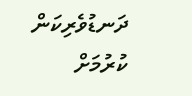ދަނޑުވެރިކަން ކުރުމަށް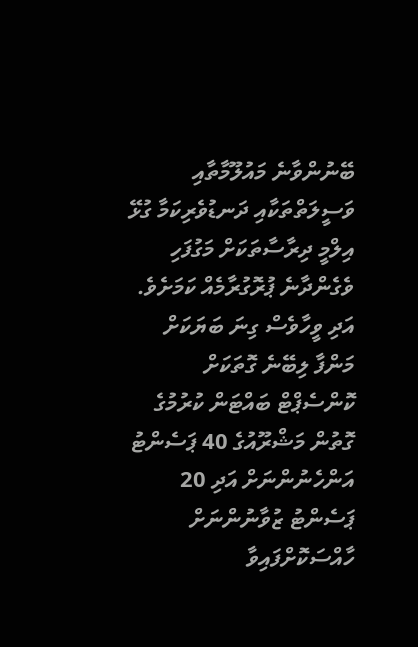ބޭނުންވާނެ މައުލޫމާތާއި ވަސީލަތްތަކާއި ދަނޑުވެރިކަމާ ގުޅޭ އިލްމީ ދިރާސާތަކަށް މަގުފަހި ވެގެންދާނެ ޕުރޮގުރާމެއް ކަމަށެވެ. އަދި ވީހާވެސް ގިނަ ބަޔަކަށް މަންފާ ލިބޭނެ ގޮތަކަށް ކޮންސެޕްޓް ބައްޓަން ކުރުމުގެ ގޮތުން މަޝްރޫއުގެ 40 ޕަސެންޓު އަންހެނުންނަށް އަދި 20 ޕަސެންޓު ޒުވާނުންނަށް ހާއްސަކޮށްފައިވާ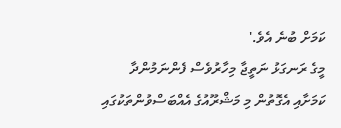ކަމަށް ބުނެ އެވެ.'
މީގެ ރަނގަޅު ނަތީޖާ މިހާރުވެސް ފެންނަމުންދާ ކަމަށާއި އެގޮތުން މި މަޝްރޫއުގެ އެއްބަސްވުންތަކުގައި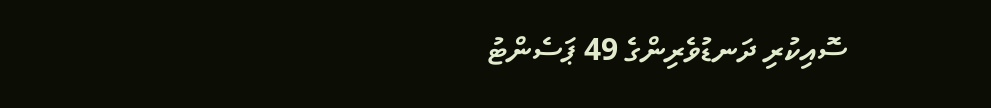ސޮއިކުރި ދަނޑުވެރިންގެ 49 ޕަސެންޓު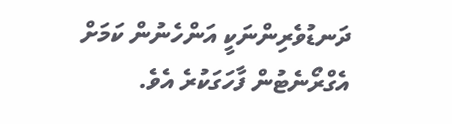ދަނޑުވެރިންނަކީ އަންހެނުން ކަމަށް އެގްރޯނެޓުން ފާހަގަކުރެ އެވެ.